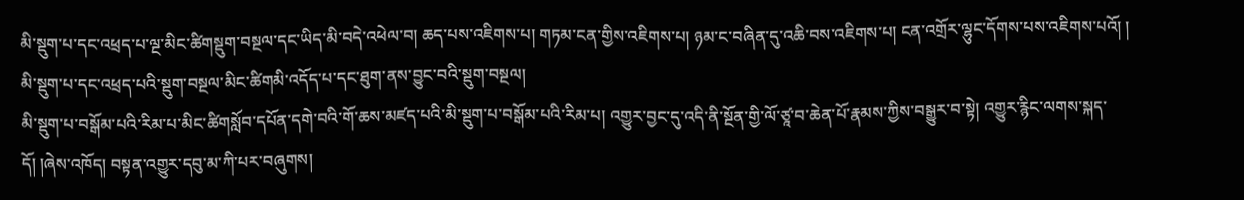མི་སྡུག་པ་དང་འཕྲད་པ་ལྔ་མིང་ཚིགསྡུག་བསྔལ་དང་ཡིད་མི་བདེ་འཕེལ་བ། ཆད་པས་འཇིགས་པ། གཏམ་ངན་གྱིས་འཇིགས་པ། ཉམ་ང་བཞིན་དུ་འཆི་བས་འཇིགས་པ། ངན་འགྲོར་ལྷུང་དོགས་པས་འཇིགས་པའོ། །
མི་སྡུག་པ་དང་འཕྲད་པའི་སྡུག་བསྔལ་མིང་ཚིགམི་འདོད་པ་དང་ཐུག་ནས་བྱུང་བའི་སྡུག་བསྔལ།
མི་སྡུག་པ་བསྒོམ་པའི་རིམ་པ་མིང་ཚིགསློབ་དཔོན་དགེ་བའི་གོ་ཆས་མཛད་པའི་མི་སྡུག་པ་བསྒོམ་པའི་རིམ་པ། འགྱུར་བྱང་དུ་འདི་ནི་སྔོན་གྱི་ལོ་ཙཱ་བ་ཆེན་པོ་རྣམས་ཀྱིས་བསྒྱུར་བ་སྟེ། འགྱུར་རྙིང་ལགས་སྐད་དོ། །ཞེས་འཁོད། བསྟན་འགྱུར་དབུ་མ་ཀི་པར་བཞུགས།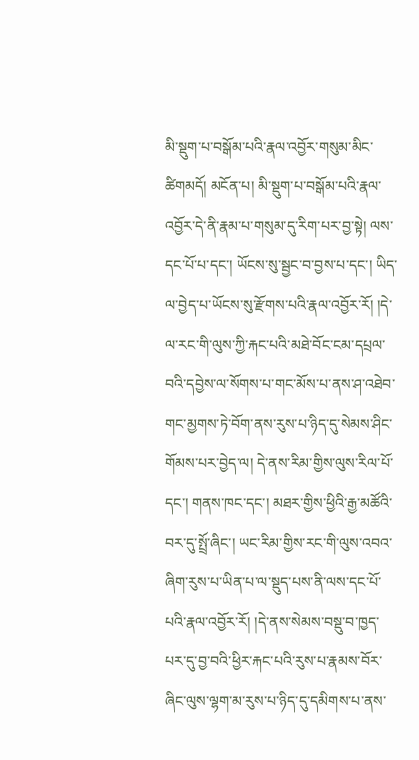མི་སྡུག་པ་བསྒོམ་པའི་རྣལ་འབྱོར་གསུམ་མིང་ཚིགམདོ། མངོན་པ། མི་སྡུག་པ་བསྒོམ་པའི་རྣལ་འབྱོར་དེ་ནི་རྣམ་པ་གསུམ་དུ་རིག་པར་བྱ་སྟེ། ལས་དང་པོ་པ་དང་། ཡོངས་སུ་སྦྱང་བ་བྱས་པ་དང་། ཡིད་ལ་བྱེད་པ་ཡོངས་སུ་རྫོགས་པའི་རྣལ་འབྱོར་རོ། །དེ་ལ་རང་གི་ལུས་ཀྱི་རྐང་པའི་མཐེ་བོང་ངམ་དཔྲལ་བའི་དབྱེས་ལ་སོགས་པ་གང་མོས་པ་ནས་ཤ་འཐེབ་གང་མྱགས་ཏེ་བོག་ནས་རུས་པ་ཉིད་དུ་སེམས་ཤིང་གོམས་པར་བྱེད་ལ། དེ་ནས་རིམ་གྱིས་ལུས་རིལ་པོ་དང་། གནས་ཁང་དང་། མཐར་གྱིས་ཕྱིའི་རྒྱ་མཚོའི་བར་དུ་སྤྲོ་ཞིང་། ཡང་རིམ་གྱིས་རང་གི་ལུས་འབའ་ཞིག་རུས་པ་ཡིན་པ་ལ་སྡུད་པས་ནི་ལས་དང་པོ་པའི་རྣལ་འབྱོར་རོ། །དེ་ནས་སེམས་བསྡུ་བ་ཁྱད་པར་དུ་བྱ་བའི་ཕྱིར་རྐང་པའི་རུས་པ་རྣམས་བོར་ཞིང་ལུས་ལྷག་མ་རུས་པ་ཉིད་དུ་དམིགས་པ་ནས་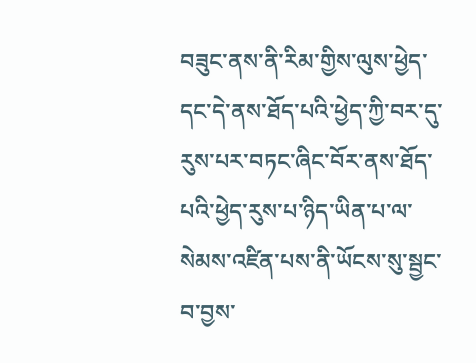བཟུང་ནས་ནི་རིམ་གྱིས་ལུས་ཕྱེད་དང་དེ་ནས་ཐོད་པའི་ཕྱེད་ཀྱི་བར་དུ་རུས་པར་བཏང་ཞིང་བོར་ནས་ཐོད་པའི་ཕྱེད་རུས་པ་ཉིད་ཡིན་པ་ལ་སེམས་འཛིན་པས་ནི་ཡོངས་སུ་སྦྱང་བ་བྱས་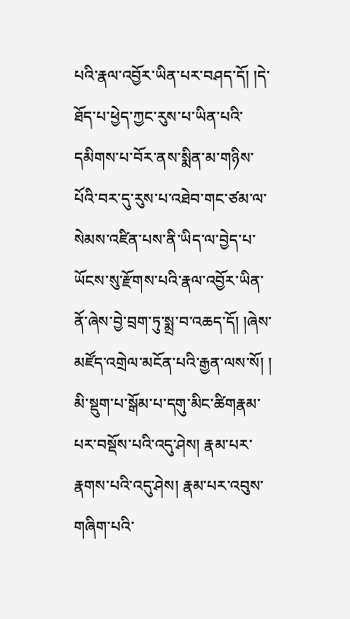པའི་རྣལ་འབྱོར་ཡིན་པར་བཤད་དོ། །དེ་ཐོད་པ་ཕྱེད་ཀྱང་རུས་པ་ཡིན་པའི་དམིགས་པ་བོར་ནས་སྨིན་མ་གཉིས་པོའི་བར་དུ་རུས་པ་འཐེབ་གང་ཙམ་ལ་སེམས་འཛིན་པས་ནི་ཡིད་ལ་བྱེད་པ་ཡོངས་སུ་རྫོགས་པའི་རྣལ་འབྱོར་ཡིན་ནོ་ཞེས་བྱེ་བྲག་ཏུ་སྨྲ་བ་འཆད་དོ། །ཞེས་མཛོད་འགྲེལ་མངོན་པའི་རྒྱན་ལས་སོ། །
མི་སྡུག་པ་སྒོམ་པ་དགུ་མིང་ཚིགརྣམ་པར་བསྡོས་པའི་འདུ་ཤེས། རྣམ་པར་རྣགས་པའི་འདུ་ཤེས། རྣམ་པར་འབུས་གཞིག་པའི་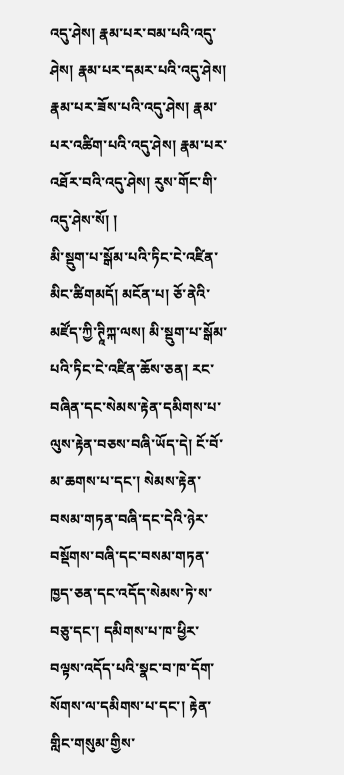འདུ་ཤེས། རྣམ་པར་བམ་པའི་འདུ་ཤེས། རྣམ་པར་དམར་པའི་འདུ་ཤེས། རྣམ་པར་ཟོས་པའི་འདུ་ཤེས། རྣམ་པར་འཚིག་པའི་འདུ་ཤེས། རྣམ་པར་འཐོར་བའི་འདུ་ཤེས། རུས་གོང་གི་འདུ་ཤེས་སོ། །
མི་སྡུག་པ་སྒོམ་པའི་ཏིང་ངེ་འཛིན་མིང་ཚིགམདོ། མངོན་པ། ཅོ་ནེའི་མཛོད་ཀྱི་ཊཱིཀྐ་ལས། མི་སྡུག་པ་སྒོམ་པའི་ཏིང་ངེ་འཛིན་ཆོས་ཅན། རང་བཞིན་དང་སེམས་རྟེན་དམིགས་པ་ལུས་རྟེན་བཅས་བཞི་ཡོད་དེ། ངོ་བོ་མ་ཆགས་པ་དང་། སེམས་རྟེན་བསམ་གཏན་བཞི་དང་དེའི་ཉེར་བསྡོགས་བཞི་དང་བསམ་གཏན་ཁྱད་ཅན་དང་འདོད་སེམས་ཏེ་ས་བཅུ་དང་། དམིགས་པ་ཁ་ཕྱིར་བལྟས་འདོད་པའི་སྣང་བ་ཁ་དོག་སོགས་ལ་དམིགས་པ་དང་། རྟེན་གླིང་གསུམ་གྱིས་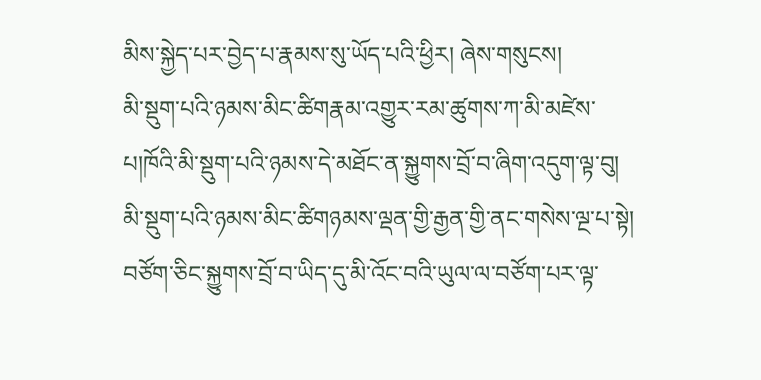མིས་སྐྱེད་པར་བྱེད་པ་རྣམས་སུ་ཡོད་པའི་ཕྱིར། ཞེས་གསུངས།
མི་སྡུག་པའི་ཉམས་མིང་ཚིགརྣམ་འགྱུར་རམ་ཚུགས་ཀ་མི་མཛེས་པ།ཁོའི་མི་སྡུག་པའི་ཉམས་དེ་མཐོང་ན་སྐྱུགས་བྲོ་བ་ཞིག་འདུག་ལྟ་བུ།
མི་སྡུག་པའི་ཉམས་མིང་ཚིགཉམས་ལྡན་གྱི་རྒྱན་གྱི་ནང་གསེས་ལྔ་པ་སྟེ། བཙོག་ཅིང་སྐྱུགས་བྲོ་བ་ཡིད་དུ་མི་འོང་བའི་ཡུལ་ལ་བཙོག་པར་ལྟ་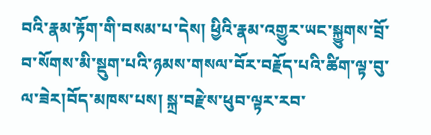བའི་རྣམ་རྟོག་གི་བསམ་པ་དེས། ཕྱིའི་རྣམ་འགྱུར་ཡང་སྐྱུགས་བྲོ་བ་སོགས་མི་སྡུག་པའི་ཉམས་གསལ་བོར་བརྗོད་པའི་ཚིག་ལྟ་བུ་ལ་ཟེར།བོད་མཁས་པས། སྐྲ་བརྫེས་ཕུབ་ལྟར་རབ་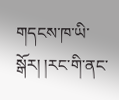གདངས་ཁ་ཡི་སྒོར། །རང་གི་ནང་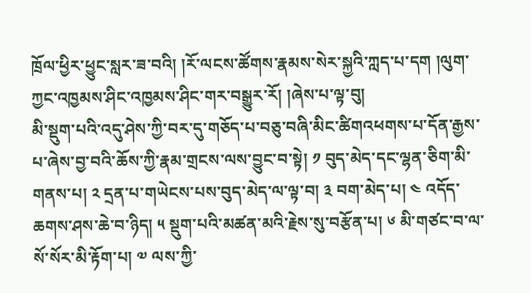ཁྲོལ་ཕྱིར་ཕྱུང་སླར་ཟ་བའི། །རོ་ལངས་ཚོགས་རྣམས་སེར་སྐྱའི་ཀླད་པ་དག །ལུག་ཀྱང་འཁྱམས་ཤིང་འཁྱམས་ཤིང་གར་བསྒྱུར་རོ། །ཞེས་པ་ལྟ་བུ།
མི་སྡུག་པའི་འདུ་ཤེས་ཀྱི་བར་དུ་གཅོད་པ་བཅུ་བཞི་མིང་ཚིགའཕགས་པ་དོན་རྒྱས་པ་ཞེས་བྱ་བའི་ཆོས་ཀྱི་རྣམ་གྲངས་ལས་བྱུང་བ་སྟེ། ༡ བུད་མེད་དང་ལྷན་ཅིག་མི་གནས་པ། ༢ དྲན་པ་གཡེངས་པས་བུད་མེད་ལ་ལྟ་བ། ༣ བག་མེད་པ། ༤ འདོད་ཆགས་ཤས་ཆེ་བ་ཉིད། ༥ སྡུག་པའི་མཚན་མའི་རྗེས་སུ་བརྩོན་པ། ༦ མི་གཙང་བ་ལ་སོ་སོར་མི་རྟོག་པ། ༧ ལས་ཀྱི་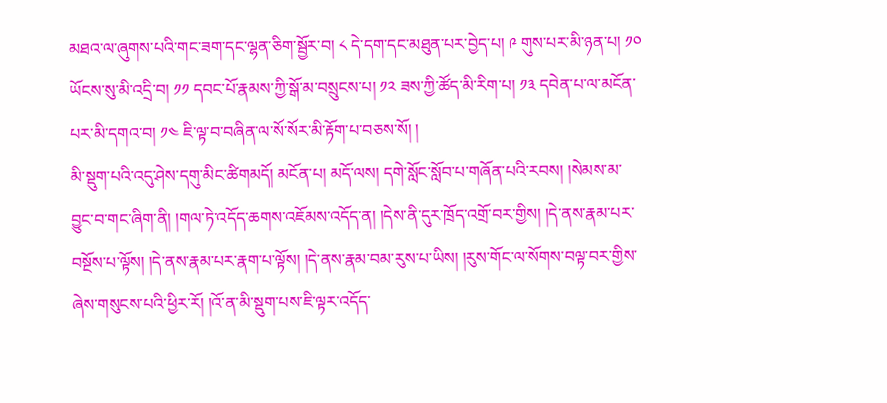མཐའ་ལ་ཞུགས་པའི་གང་ཟག་དང་ལྷན་ཅིག་སྦྱོར་བ། ༨ དེ་དག་དང་མཐུན་པར་བྱེད་པ། ༩ གུས་པར་མི་ཉན་པ། ༡༠ ཡོངས་སུ་མི་འདྲི་བ། ༡༡ དབང་པོ་རྣམས་ཀྱི་སྒོ་མ་བསྲུངས་པ། ༡༢ ཟས་ཀྱི་ཚོད་མི་རིག་པ། ༡༣ དབེན་པ་ལ་མངོན་པར་མི་དགའ་བ། ༡༤ ཇི་ལྟ་བ་བཞིན་ལ་སོ་སོར་མི་རྟོག་པ་བཅས་སོ། །
མི་སྡུག་པའི་འདུ་ཤེས་དགུ་མིང་ཚིགམདོ། མངོན་པ། མདོ་ལས། དགེ་སློང་སློབ་པ་གཞོན་པའི་རབས། །སེམས་མ་བྱུང་བ་གང་ཞིག་ནི། །གལ་ཏེ་འདོད་ཆགས་འཇོམས་འདོད་ན། །དེས་ནི་དུར་ཁྲོད་འགྲོ་བར་གྱིས། །དེ་ནས་རྣམ་པར་བསྔོས་པ་ལྟོས། །དེ་ནས་རྣམ་པར་རྣག་པ་ལྟོས། །དེ་ནས་རྣམ་བམ་རུས་པ་ཡིས། །རུས་གོང་ལ་སོགས་བལྟ་བར་གྱིས་ཞེས་གསུངས་པའི་ཕྱིར་རོ། །འོ་ན་མི་སྡུག་པས་ཇི་ལྟར་འདོད་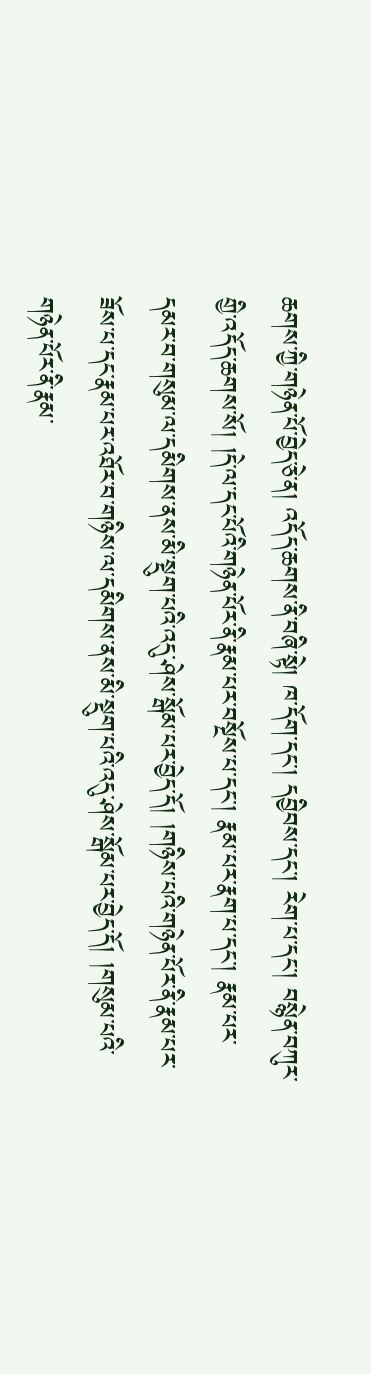ཆགས་ཀྱི་གཉེན་པོ་བྱེད་ཅེ་ན། འདོད་ཆགས་ནི་བཞི་སྟེ། ཁ་དོག་དང་། དབྱིབས་དང་། རེག་པ་དང་། བསྙེན་བཀུར་གྱི་འདོད་ཆགས་སོ། །དེ་ལ་དང་པོའི་གཉེན་པོར་ནི་རྣམ་པར་བསྔོས་པ་དང་། རྣམ་པར་རྣག་པ་དང་། རྣམ་པར་དམར་བ་གསུམ་ལ་དམིགས་ནས་མི་སྡུག་པའི་འདུ་ཤེས་སྒོམ་པར་བྱེད་དོ། །གཉིས་པའི་གཉེན་པོར་ནི་རྣམ་པར་ཟོས་པ་དང་རྣམ་པར་འཐོར་བ་གཉིས་ལ་དམིགས་ནས་མི་སྡུག་པའི་འདུ་ཤེས་སྒོམ་པར་བྱེད་དོ། །གསུམ་པའི་གཉེན་པོར་ནི་རྣམ་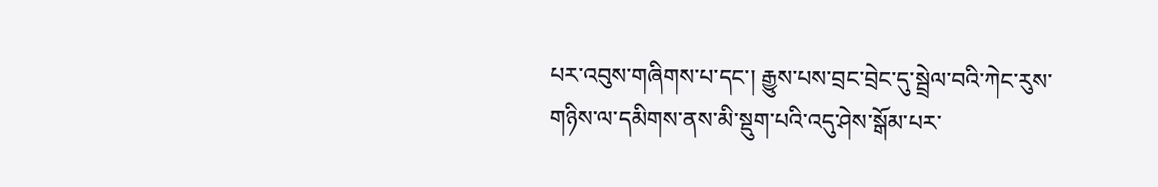པར་འབུས་གཞིགས་པ་དང་། རྒྱུས་པས་བྲང་བྲེང་དུ་སྦྲེལ་བའི་ཀེང་རུས་གཉིས་ལ་དམིགས་ནས་མི་སྡུག་པའི་འདུ་ཤེས་སྒོམ་པར་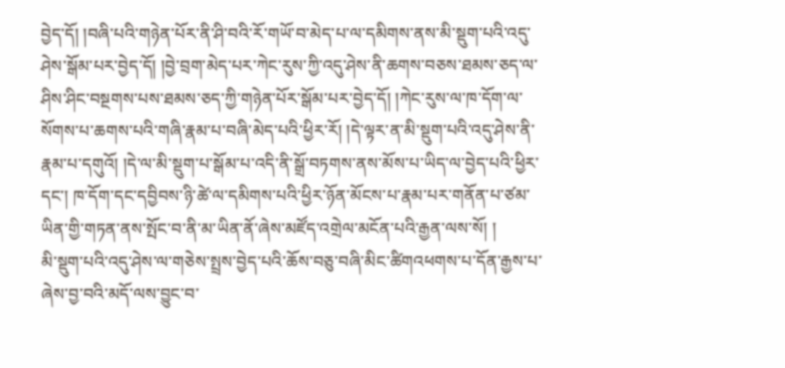བྱེད་དོ། །བཞི་པའི་གཉེན་པོར་ནི་ཤི་བའི་རོ་གཡོ་བ་མེད་པ་ལ་དམིགས་ནས་མི་སྡུག་པའི་འདུ་ཤེས་སྒོམ་པར་བྱེད་དོ། །བྱེ་བྲག་མེད་པར་ཀེང་རུས་ཀྱི་འདུ་ཤེས་ནི་ཆགས་བཅས་ཐམས་ཅད་ལ་ཤིས་ཤིང་བསྔགས་པས་ཐམས་ཅད་ཀྱི་གཉེན་པོར་སྒོམ་པར་བྱེད་དོ། །ཀེང་རུས་ལ་ཁ་དོག་ལ་སོགས་པ་ཆགས་པའི་གཞི་རྣམ་པ་བཞི་མེད་པའི་ཕྱིར་རོ། །དེ་ལྟར་ན་མི་སྡུག་པའི་འདུ་ཤེས་ནི་རྣམ་པ་དགུའོ། །དེ་ལ་མི་སྡུག་པ་སྒོམ་པ་འདི་ནི་སྒྲོ་བཏགས་ནས་མོས་པ་ཡིད་ལ་བྱེད་པའི་ཕྱིར་དང་། ཁ་དོག་དང་དབྱིབས་ཉི་ཚེ་ལ་དམིགས་པའི་ཕྱིར་ཉོན་མོངས་པ་རྣམ་པར་གནོན་པ་ཙམ་ཡིན་གྱི་གཏན་ནས་སྤོང་བ་ནི་མ་ཡིན་ནོ་ཞེས་མཛོད་འགྲེལ་མངོན་པའི་རྒྱན་ལས་སོ། །
མི་སྡུག་པའི་འདུ་ཤེས་ལ་གཅེས་སྤྲས་བྱེད་པའི་ཆོས་བཅུ་བཞི་མིང་ཚིགའཕགས་པ་དོན་རྒྱས་པ་ཞེས་བྱ་བའི་མདོ་ལས་བྱུང་བ་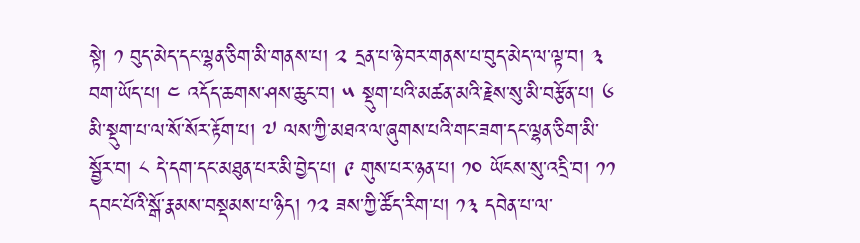སྟེ། ༡ བུད་མེད་དང་ལྷན་ཅིག་མི་གནས་པ། ༢ དྲན་པ་ཉེ་བར་གནས་པ་བུད་མེད་ལ་ལྟ་བ། ༣ བག་ཡོད་པ། ༤ འདོད་ཆགས་ཤས་ཆུང་བ། ༥ སྡུག་པའི་མཚན་མའི་རྗེས་སུ་མི་བརྩོན་པ། ༦ མི་སྡུག་པ་ལ་སོ་སོར་རྟོག་པ། ༧ ལས་ཀྱི་མཐའ་ལ་ཞུགས་པའི་གང་ཟག་དང་ལྷན་ཅིག་མི་སྦྱོར་བ། ༨ དེ་དག་དང་མཐུན་པར་མི་བྱེད་པ། ༩ གུས་པར་ཉན་པ། ༡༠ ཡོངས་སུ་འདྲི་བ། ༡༡ དབང་པོའི་སྒོ་རྣམས་བསྡམས་པ་ཉིད། ༡༢ ཟས་ཀྱི་ཚོད་རིག་པ། ༡༣ དབེན་པ་ལ་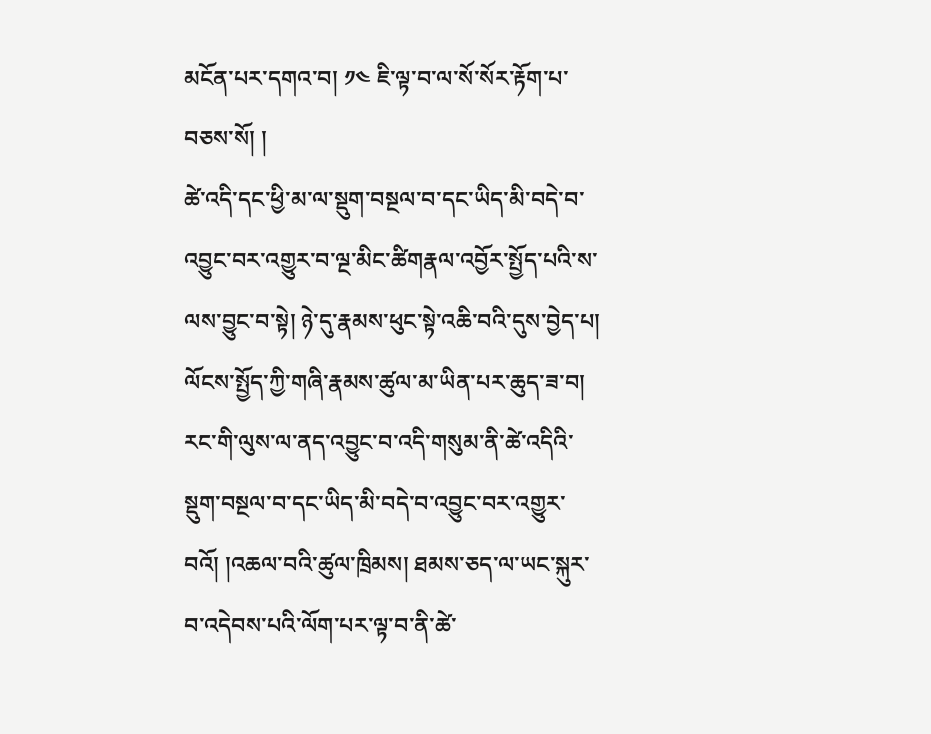མངོན་པར་དགའ་བ། ༡༤ ཇི་ལྟ་བ་ལ་སོ་སོར་རྟོག་པ་བཅས་སོ། །
ཚེ་འདི་དང་ཕྱི་མ་ལ་སྡུག་བསྔལ་བ་དང་ཡིད་མི་བདེ་བ་འབྱུང་བར་འགྱུར་བ་ལྔ་མིང་ཚིགརྣལ་འབྱོར་སྤྱོད་པའི་ས་ལས་བྱུང་བ་སྟེ། ཉེ་དུ་རྣམས་ཕུང་སྟེ་འཆི་བའི་དུས་བྱེད་པ། ལོངས་སྤྱོད་ཀྱི་གཞི་རྣམས་ཚུལ་མ་ཡིན་པར་ཆུད་ཟ་བ། རང་གི་ལུས་ལ་ནད་འབྱུང་བ་འདི་གསུམ་ནི་ཚེ་འདིའི་སྡུག་བསྔལ་བ་དང་ཡིད་མི་བདེ་བ་འབྱུང་བར་འགྱུར་བའོ། །འཆལ་བའི་ཚུལ་ཁྲིམས། ཐམས་ཅད་ལ་ཡང་སྐུར་བ་འདེབས་པའི་ལོག་པར་ལྟ་བ་ནི་ཚེ་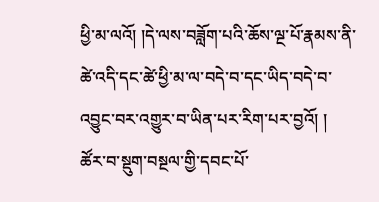ཕྱི་མ་ལའོ། །དེ་ལས་བཟློག་པའི་ཆོས་ལྔ་པོ་རྣམས་ནི་ཚེ་འདི་དང་ཚེ་ཕྱི་མ་ལ་བདེ་བ་དང་ཡིད་བདེ་བ་འབྱུང་བར་འགྱུར་བ་ཡིན་པར་རིག་པར་བྱའོ། །
ཚོར་བ་སྡུག་བསྔལ་གྱི་དབང་པོ་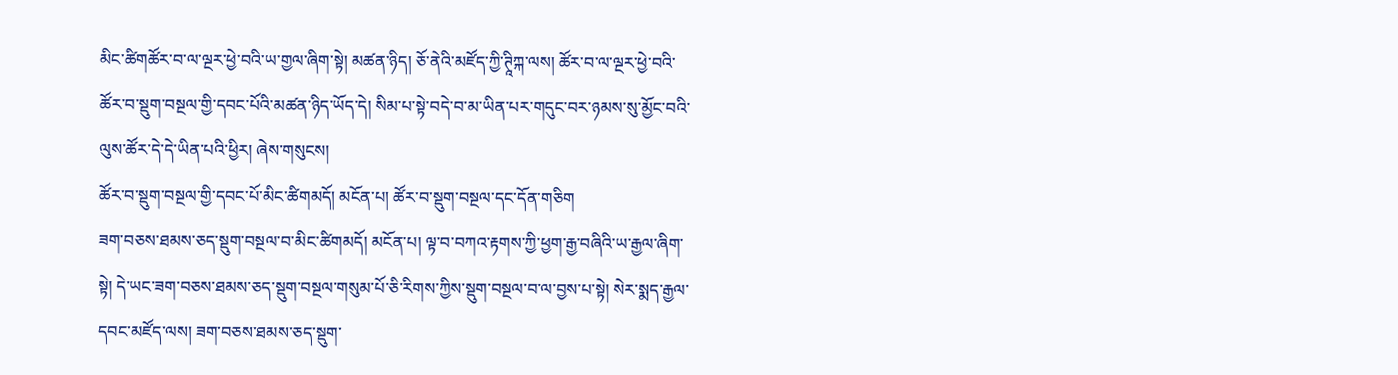མིང་ཚིགཚོར་བ་ལ་ལྔར་ཕྱེ་བའི་ཡ་གྱལ་ཞིག་སྟེ། མཚན་ཉིད། ཅོ་ནེའི་མཛོད་ཀྱི་ཊཱིཀྐ་ལས། ཚོར་བ་ལ་ལྔར་ཕྱེ་བའི་ཚོར་བ་སྡུག་བསྔལ་གྱི་དབང་པོའི་མཚན་ཉིད་ཡོད་དེ། སིམ་པ་སྟེ་བདེ་བ་མ་ཡིན་པར་གདུང་བར་ཉམས་སུ་མྱོང་བའི་ལུས་ཚོར་དེ་དེ་ཡིན་པའི་ཕྱིར། ཞེས་གསུངས།
ཚོར་བ་སྡུག་བསྔལ་གྱི་དབང་པོ་མིང་ཚིགམདོ། མངོན་པ། ཚོར་བ་སྡུག་བསྔལ་དང་དོན་གཅིག
ཟག་བཅས་ཐམས་ཅད་སྡུག་བསྔལ་བ་མིང་ཚིགམདོ། མངོན་པ། ལྟ་བ་བཀའ་རྟགས་ཀྱི་ཕྱག་རྒྱ་བཞིའི་ཡ་རྒྱལ་ཞིག་སྟེ། དེ་ཡང་ཟག་བཅས་ཐམས་ཅད་སྡུག་བསྔལ་གསུམ་པོ་ཅི་རིགས་ཀྱིས་སྡུག་བསྔལ་བ་ལ་བྱས་པ་སྟེ། སེར་སྨད་རྒྱལ་དབང་མཛོད་ལས། ཟག་བཅས་ཐམས་ཅད་སྡུག་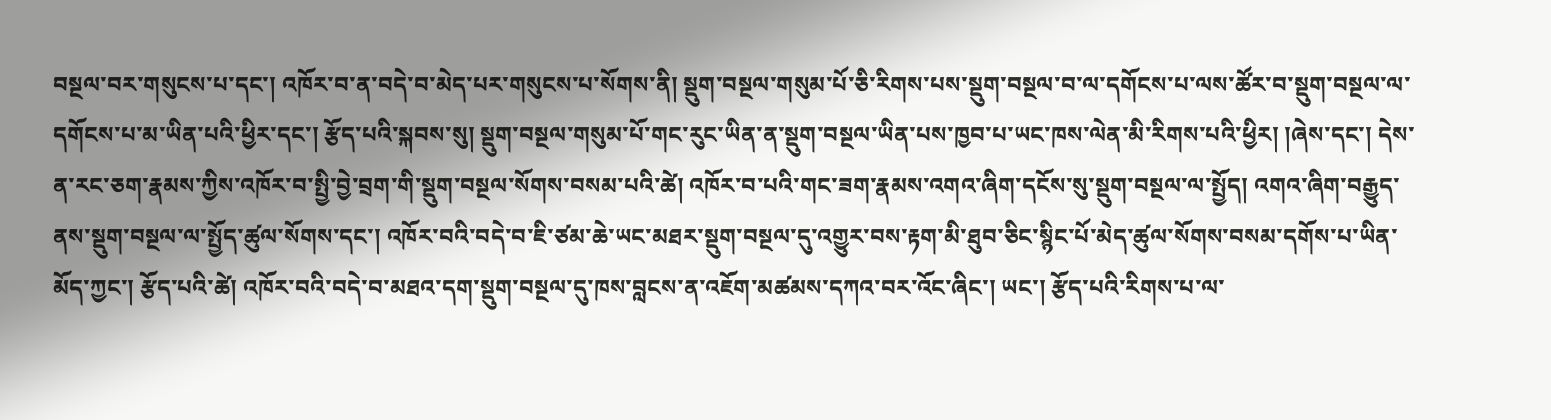བསྔལ་བར་གསུངས་པ་དང་། འཁོར་བ་ན་བདེ་བ་མེད་པར་གསུངས་པ་སོགས་ནི། སྡུག་བསྔལ་གསུམ་པོ་ཅི་རིགས་པས་སྡུག་བསྔལ་བ་ལ་དགོངས་པ་ལས་ཚོར་བ་སྡུག་བསྔལ་ལ་དགོངས་པ་མ་ཡིན་པའི་ཕྱིར་དང་། རྩོད་པའི་སྐབས་སུ། སྡུག་བསྔལ་གསུམ་པོ་གང་རུང་ཡིན་ན་སྡུག་བསྔལ་ཡིན་པས་ཁྱབ་པ་ཡང་ཁས་ལེན་མི་རིགས་པའི་ཕྱིར། །ཞེས་དང་། དེས་ན་རང་ཅག་རྣམས་ཀྱིས་འཁོར་བ་སྤྱི་བྱེ་བྲག་གི་སྡུག་བསྔལ་སོགས་བསམ་པའི་ཚེ། འཁོར་བ་པའི་གང་ཟག་རྣམས་འགའ་ཞིག་དངོས་སུ་སྡུག་བསྔལ་ལ་སྤྱོད། འགའ་ཞིག་བརྒྱུད་ནས་སྡུག་བསྔལ་ལ་སྤྱོད་ཚུལ་སོགས་དང་། འཁོར་བའི་བདེ་བ་ཇི་ཙམ་ཆེ་ཡང་མཐར་སྡུག་བསྔལ་དུ་འགྱུར་བས་རྟག་མི་ཐུབ་ཅིང་སྙིང་པོ་མེད་ཚུལ་སོགས་བསམ་དགོས་པ་ཡིན་མོད་ཀྱང་། རྩོད་པའི་ཚེ། འཁོར་བའི་བདེ་བ་མཐའ་དག་སྡུག་བསྔལ་དུ་ཁས་བླངས་ན་འཇོག་མཚམས་དཀའ་བར་འོང་ཞིང་། ཡང་། རྩོད་པའི་རིགས་པ་ལ་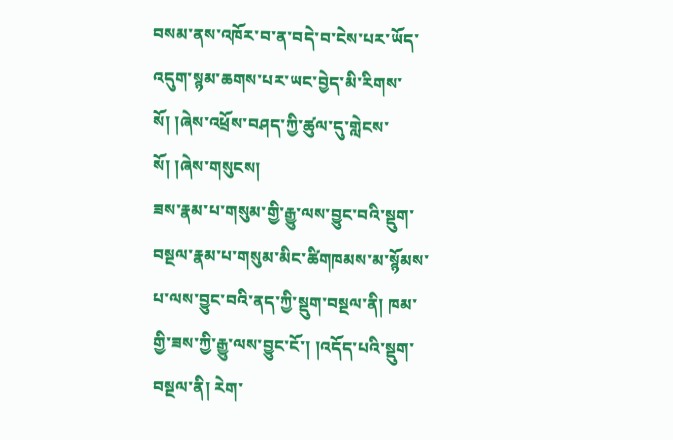བསམ་ནས་འཁོར་བ་ན་བདེ་བ་ངེས་པར་ཡོད་འདུག་སྙམ་ཆགས་པར་ཡང་བྱེད་མི་རིགས་སོ། །ཞེས་འཕྲོས་བཤད་ཀྱི་ཚུལ་དུ་གླེངས་སོ། །ཞེས་གསུངས།
ཟས་རྣམ་པ་གསུམ་གྱི་རྒྱུ་ལས་བྱུང་བའི་སྡུག་བསྔལ་རྣམ་པ་གསུམ་མིང་ཚིགཁམས་མ་སྙོམས་པ་ལས་བྱུང་བའི་ནད་ཀྱི་སྡུག་བསྔལ་ནི། ཁམ་གྱི་ཟས་ཀྱི་རྒྱུ་ལས་བྱུང་ངོ་། །འདོད་པའི་སྡུག་བསྔལ་ནི། རེག་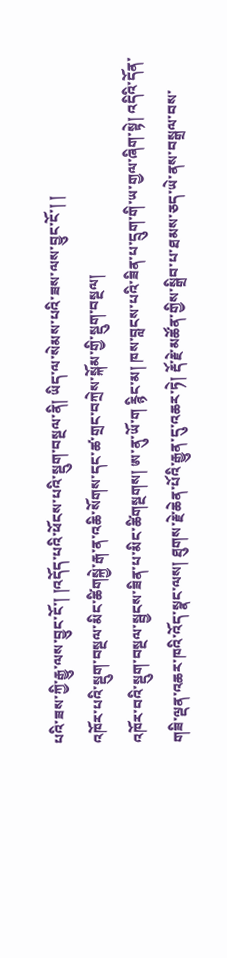པའི་ཟས་ཀྱི་རྒྱུ་ལས་བྱུང་ངོ་། །འདོད་པའི་ཕོངས་པའི་སྡུག་བསྔལ་ནི། ཡིད་ལ་སེམས་པའི་ཟས་ལས་བྱུང་ངོ་། །
འཁོར་པའི་སྡུག་བསྔལ་མིང་ཚིགསྐྱེ་རྒ་ན་འཆི་སོགས་དང་ཚ་གྲང་བཀྲེས་སྐོམ་གྱི་སྡུག་བསྔལ།
འཁོར་བའི་སྡུག་བསྔལ་སྦྱངས་ཟིན་པ་མིང་ཚིགསྔགས། ཨ་ནུ་ཡོ་ག རྙིང་མ། ཁས་བླངས་པའི་ཟིན་པ་དྲུག་གི་ཡ་གྱལ་ཞིག་སྟེ། འདིའི་དོན་གཟི་ལྡན་འཆར་ཁའི་འོད་སྣང་ལས། ཐུགས་རྗེ་ཆེན་པོའི་རྒྱུན་དུ་འཆར་ཏེ། རྡོ་རྗེ་མཚོན་གྱིས་སྒྲིབ་པ་ཐམས་ཅད་ཡེ་ནས་བསྒྲལ་བས་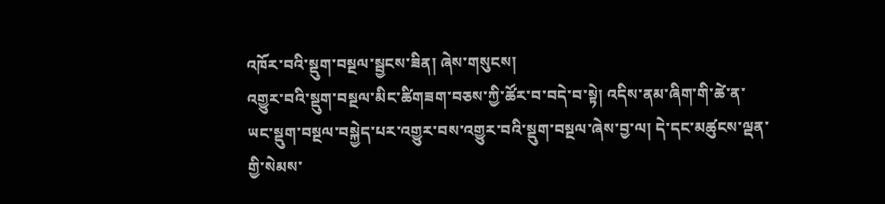འཁོར་བའི་སྡུག་བསྔལ་སྦྱངས་ཟིན། ཞེས་གསུངས།
འགྱུར་བའི་སྡུག་བསྔལ་མིང་ཚིགཟག་བཅས་ཀྱི་ཚོར་བ་བདེ་བ་སྟེ། འདིས་ནམ་ཞིག་གི་ཚེ་ན་ཡང་སྡུག་བསྔལ་བསྐྱེད་པར་འགྱུར་བས་འགྱུར་བའི་སྡུག་བསྔལ་ཞེས་བྱ་ལ། དེ་དང་མཚུངས་ལྡན་གྱི་སེམས་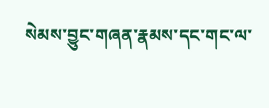སེམས་བྱུང་གཞན་རྣམས་དང་གང་ལ་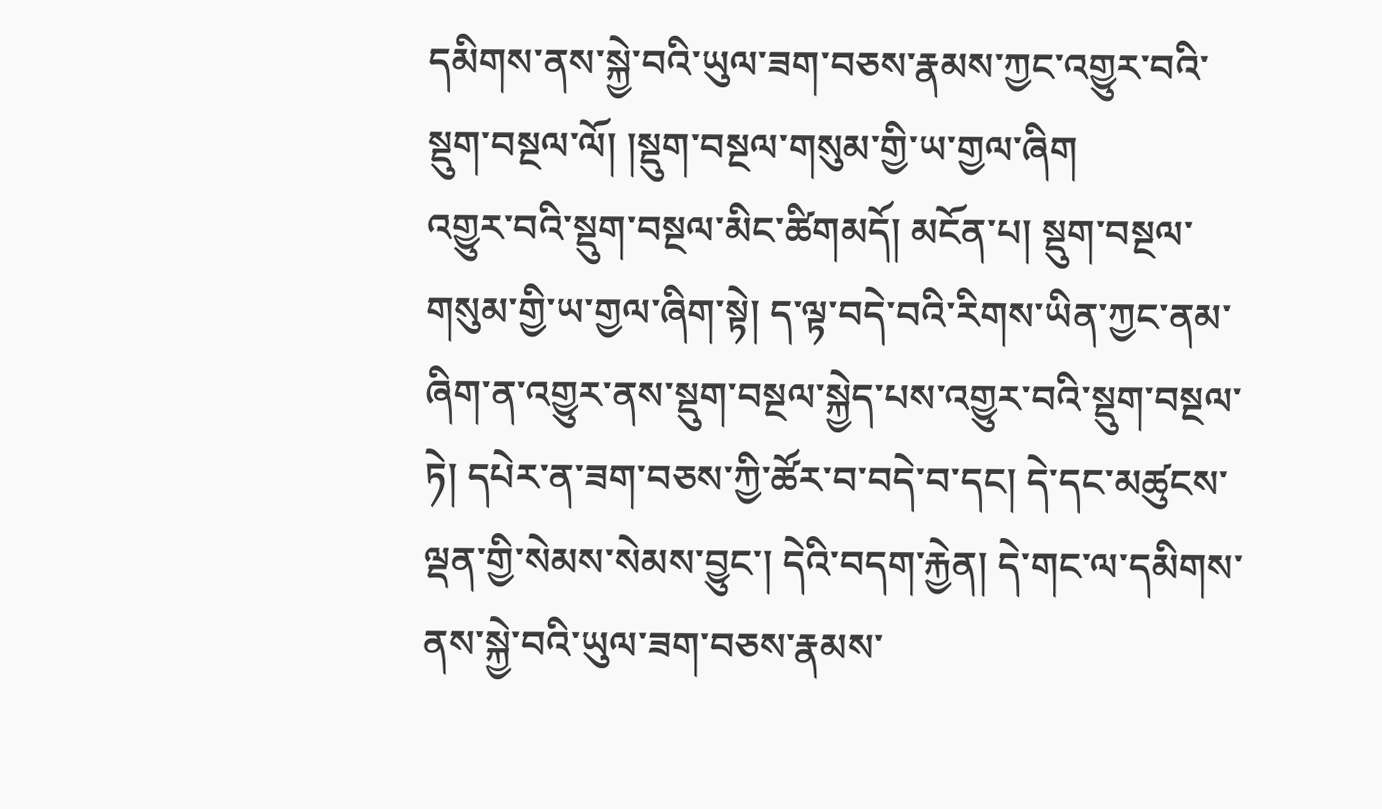དམིགས་ནས་སྐྱེ་བའི་ཡུལ་ཟག་བཅས་རྣམས་ཀྱང་འགྱུར་བའི་སྡུག་བསྔལ་ལོ། །སྡུག་བསྔལ་གསུམ་གྱི་ཡ་གྱལ་ཞིག
འགྱུར་བའི་སྡུག་བསྔལ་མིང་ཚིགམདོ། མངོན་པ། སྡུག་བསྔལ་གསུམ་གྱི་ཡ་གྱལ་ཞིག་སྟེ། ད་ལྟ་བདེ་བའི་རིགས་ཡིན་ཀྱང་ནམ་ཞིག་ན་འགྱུར་ནས་སྡུག་བསྔལ་སྐྱེད་པས་འགྱུར་བའི་སྡུག་བསྔལ་ཏེ། དཔེར་ན་ཟག་བཅས་ཀྱི་ཚོར་བ་བདེ་བ་དང། དེ་དང་མཚུངས་ལྡན་གྱི་སེམས་སེམས་བྱུང་། དེའི་བདག་རྐྱེན། དེ་གང་ལ་དམིགས་ནས་སྐྱེ་བའི་ཡུལ་ཟག་བཅས་རྣམས་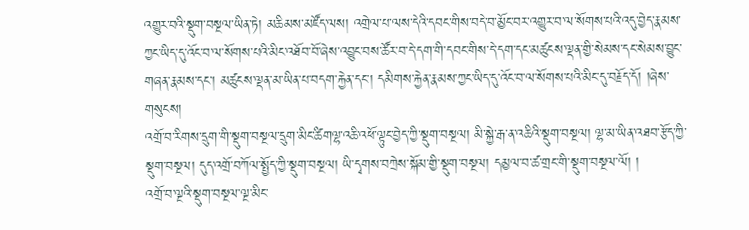འགྱུར་བའི་སྡུག་བསྔལ་ཡིན་ཏེ། མཆིམས་མཛོད་ལས། འགྲེལ་པ་ལས་དེའི་དབང་གིས་བདེ་བ་མྱོང་བར་འགྱུར་བ་ལ་སོགས་པའི་འདུ་བྱེད་རྣམས་ཀྱང་ཡིད་དུ་འོང་བ་ལ་སོགས་པའི་མིང་འཐོབ་བོ་ཞེས་འབྱུང་བས་ཚོར་བ་དེ་དག་གི་དབང་གིས་དེ་དག་དང་མཚུངས་ལྡན་གྱི་སེམས་དང་སེམས་བྱུང་གཞན་རྣམས་དང་། མཚུངས་ལྡན་མ་ཡིན་པ་བདག་རྐྱེན་དང་། དམིགས་རྐྱེན་རྣམས་ཀྱང་ཡིད་དུ་འོང་བ་ལ་སོགས་པའི་མིང་དུ་བརྗོད་དོ། །ཞེས་གསུངས།
འགྲོ་བ་རིགས་དྲུག་གི་སྡུག་བསྔལ་དྲུག་མིང་ཚིགལྷ་འཆི་འཕོ་ལྟུང་བྱེད་ཀྱི་སྡུག་བསྔལ། མི་སྐྱེ་རྒ་ན་འཆིའི་སྡུག་བསྔལ། ལྷ་མ་ཡིན་འཐབ་རྩོད་ཀྱི་སྡུག་བསྔལ། དུད་འགྲོ་བཀོལ་སྤྱོད་ཀྱི་སྡུག་བསྔལ། ཡི་དྭགས་བཀྲེས་སྐོམ་གྱི་སྡུག་བསྔལ། དམྱལ་བ་ཚ་གྲང་གི་སྡུག་བསྔལ་ལོ། །
འགྲོ་བ་ལྔའི་སྡུག་བསྔལ་ལྔ་མིང་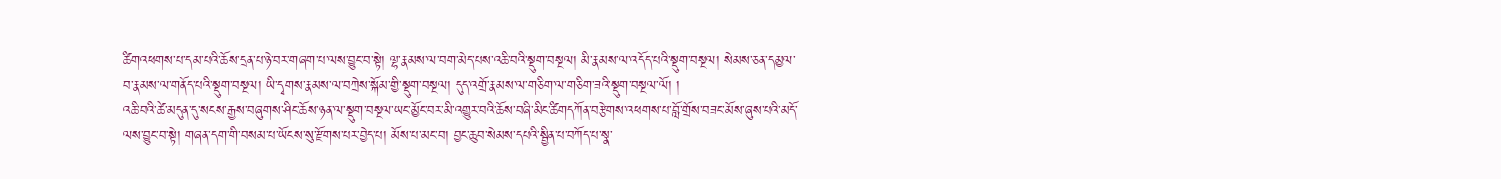ཚིགའཕགས་པ་དམ་པའི་ཆོས་དྲན་པ་ཉེ་བར་གཞག་པ་ལས་བྱུང་བ་སྟེ། ལྷ་རྣམས་ལ་བག་མེད་པས་འཆི་བའི་སྡུག་བསྔལ། མི་རྣམས་ལ་འདོད་པའི་སྡུག་བསྔལ། སེམས་ཅན་དམྱལ་བ་རྣམས་ལ་གནོད་པའི་སྡུག་བསྔལ། ཡི་དྭགས་རྣམས་ལ་བཀྲེས་སྐོམ་གྱི་སྡུག་བསྔལ། དུད་འགྲོ་རྣམས་ལ་གཅིག་ལ་གཅིག་ཟའི་སྡུག་བསྔལ་ལོ། །
འཆི་བའི་ཚེ་མདུན་དུ་སངས་རྒྱས་བཞུགས་ཤིང་ཆོས་ཉན་ལ་སྡུག་བསྔལ་ཡང་མྱོང་བར་མི་འགྱུར་བའི་ཆོས་བཞི་མིང་ཚིགདཀོན་བརྩེགས་འཕགས་པ་བློ་གྲོས་བཟང་མོས་ཞུས་པའི་མདོ་ལས་བྱུང་བ་སྟེ། གཞན་དག་གི་བསམ་པ་ཡོངས་སུ་རྫོགས་པར་བྱེད་པ། མོས་པ་མང་བ། བྱང་ཆུབ་སེམས་དཔའི་སྦྱིན་པ་བཀོད་པ་སྣ་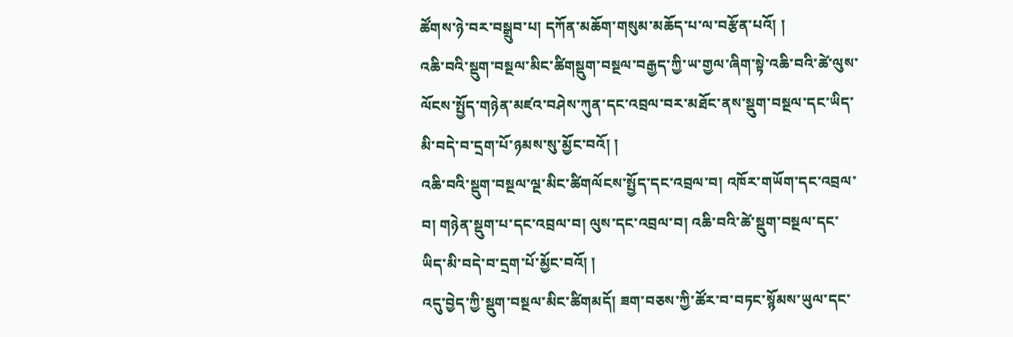ཚོགས་ཉེ་བར་བསྒྲུབ་པ། དཀོན་མཆོག་གསུམ་མཆོད་པ་ལ་བརྩོན་པའོ། །
འཆི་བའི་སྡུག་བསྔལ་མིང་ཚིགསྡུག་བསྔལ་བརྒྱད་ཀྱི་ཡ་གྱལ་ཞིག་སྟེ་འཆི་བའི་ཚེ་ལུས་ལོངས་སྤྱོད་གཉེན་མཛའ་བཤེས་ཀུན་དང་འབྲལ་བར་མཐོང་ནས་སྡུག་བསྔལ་དང་ཡིད་མི་བདེ་བ་དྲག་པོ་ཉམས་སུ་མྱོང་བའོ། །
འཆི་བའི་སྡུག་བསྔལ་ལྔ་མིང་ཚིགལོངས་སྤྱོད་དང་འབྲལ་བ། འཁོར་གཡོག་དང་འབྲལ་བ། གཉེན་སྡུག་པ་དང་འབྲལ་བ། ལུས་དང་འབྲལ་བ། འཆི་བའི་ཚེ་སྡུག་བསྔལ་དང་ཡིད་མི་བདེ་བ་དྲག་པོ་མྱོང་བའོ། །
འདུ་བྱེད་ཀྱི་སྡུག་བསྔལ་མིང་ཚིགམདོ། ཟག་བཅས་ཀྱི་ཚོར་བ་བཏང་སྙོམས་ཡུལ་དང་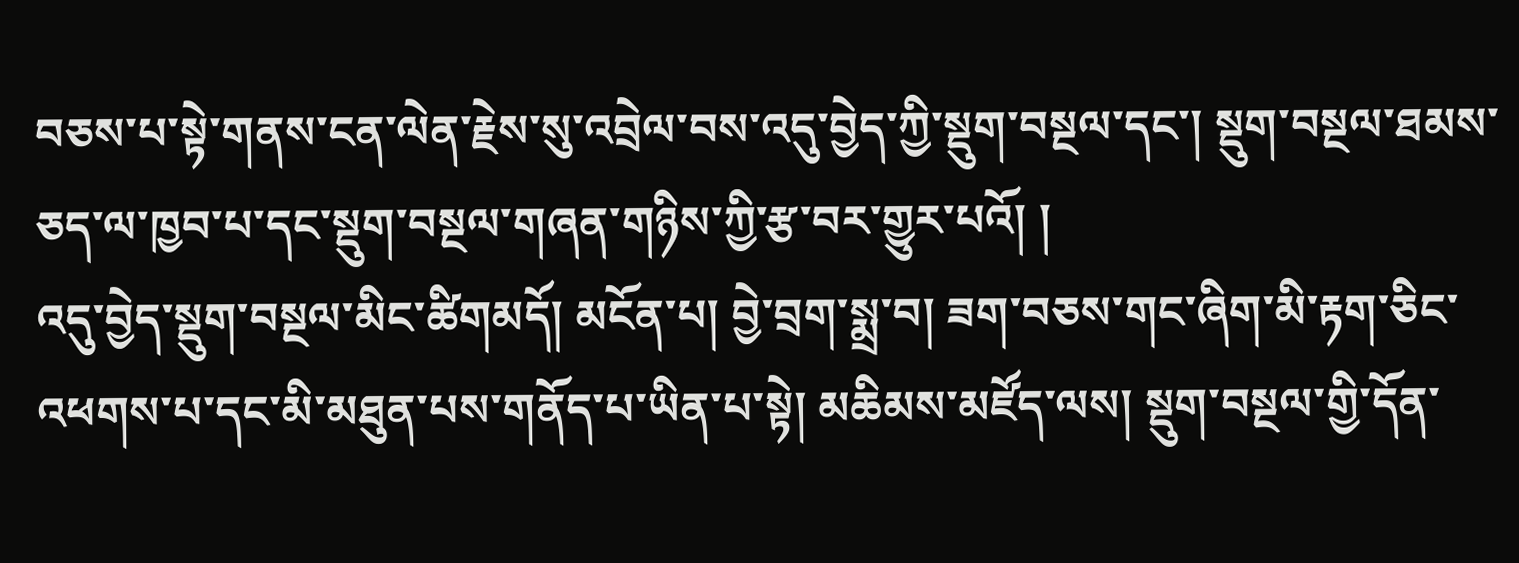བཅས་པ་སྟེ་གནས་ངན་ལེན་རྗེས་སུ་འབྲེལ་བས་འདུ་བྱེད་ཀྱི་སྡུག་བསྔལ་དང་། སྡུག་བསྔལ་ཐམས་ཅད་ལ་ཁྱབ་པ་དང་སྡུག་བསྔལ་གཞན་གཉིས་ཀྱི་རྩ་བར་གྱུར་པའོ། །
འདུ་བྱེད་སྡུག་བསྔལ་མིང་ཚིགམདོ། མངོན་པ། བྱེ་བྲག་སྨྲ་བ། ཟག་བཅས་གང་ཞིག་མི་རྟག་ཅིང་འཕགས་པ་དང་མི་མཐུན་པས་གནོད་པ་ཡིན་པ་སྟེ། མཆིམས་མཛོད་ལས། སྡུག་བསྔལ་གྱི་དོན་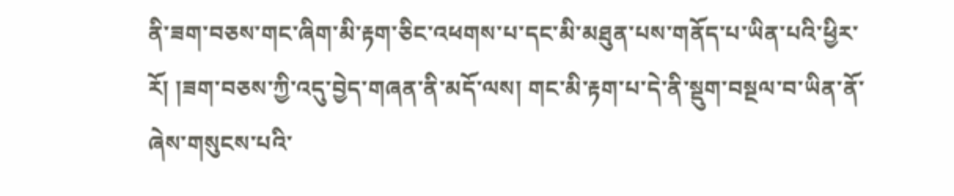ནི་ཟག་བཅས་གང་ཞིག་མི་རྟག་ཅིང་འཕགས་པ་དང་མི་མཐུན་པས་གནོད་པ་ཡིན་པའི་ཕྱིར་རོ། །ཟག་བཅས་ཀྱི་འདུ་བྱེད་གཞན་ནི་མདོ་ལས། གང་མི་རྟག་པ་དེ་ནི་སྡུག་བསྔལ་བ་ཡིན་ནོ་ཞེས་གསུངས་པའི་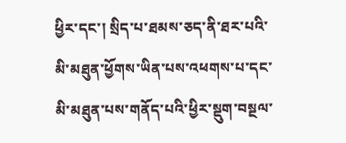ཕྱིར་དང་། སྲིད་པ་ཐམས་ཅད་ནི་ཐར་པའི་མི་མཐུན་ཕྱོགས་ཡིན་པས་འཕགས་པ་དང་མི་མཐུན་པས་གནོད་པའི་ཕྱིར་སྡུག་བསྔལ་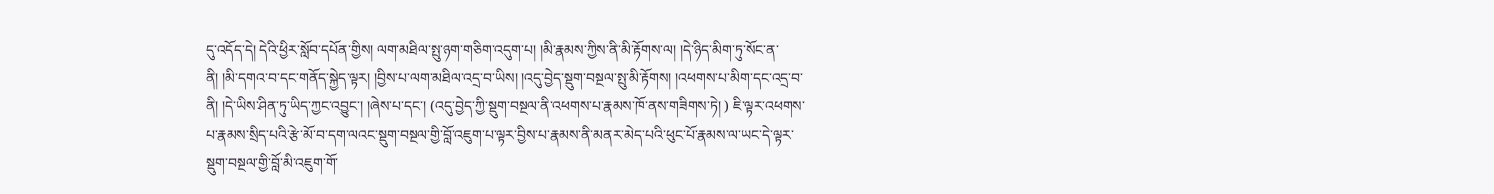དུ་འདོད་དེ། དེའི་ཕྱིར་སློབ་དཔོན་གྱིས། ལག་མཐིལ་སྤུ་ཉག་གཅིག་འདུག་པ། །མི་རྣམས་ཀྱིས་ནི་མི་རྟོགས་ལ། །དེ་ཉིད་མིག་ཏུ་སོང་ན་ནི། །མི་དགའ་བ་དང་གནོད་སྐྱེད་ལྟར། །བྱིས་པ་ལག་མཐིལ་འདྲ་བ་ཡིས། །འདུ་བྱེད་སྡུག་བསྔལ་སྤུ་མི་རྟོགས། །འཕགས་པ་མིག་དང་འདྲ་བ་ནི། །དེ་ཡིས་ཤིན་ཏུ་ཡིད་ཀྱང་འབྱུང་། །ཞེས་པ་དང་། (འདུ་བྱེད་ཀྱི་སྡུག་བསྔལ་ནི་འཕགས་པ་རྣམས་ཁོ་ནས་གཟིགས་ཏེ། ) ཇི་ལྟར་འཕགས་པ་རྣམས་སྲིད་པའི་རྩེ་མོ་བ་དག་ལའང་སྡུག་བསྔལ་གྱི་བློ་འཇུག་པ་ལྟར་བྱིས་པ་རྣམས་ནི་མནར་མེད་པའི་ཕུང་པོ་རྣམས་ལ་ཡང་དེ་ལྟར་སྡུག་བསྔལ་གྱི་བློ་མི་འཇུག་གོ་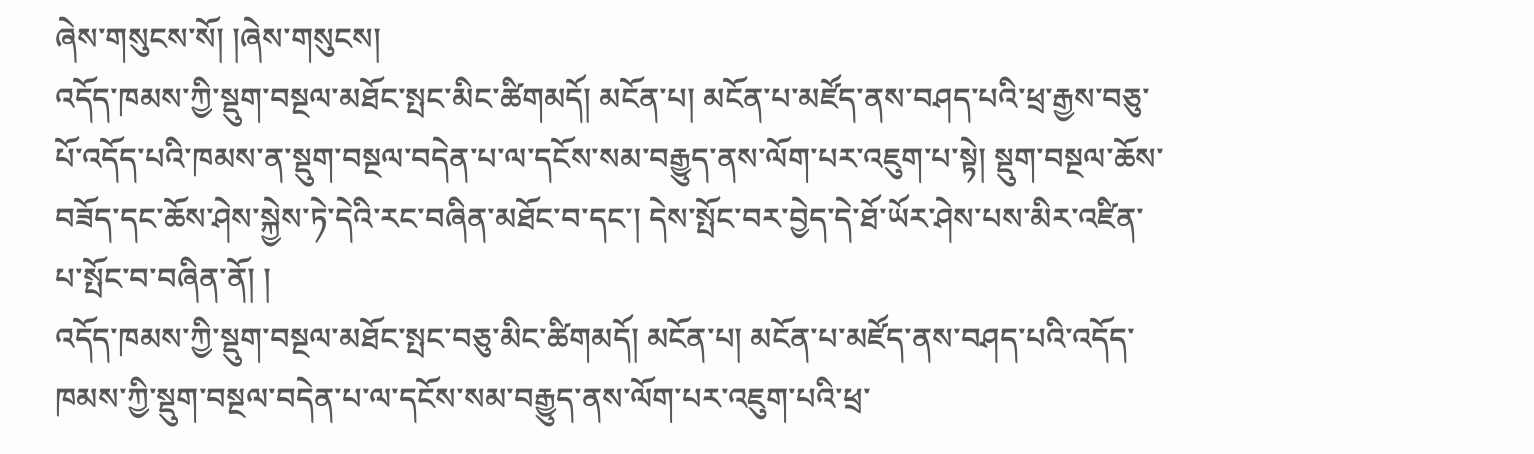ཞེས་གསུངས་སོ། །ཞེས་གསུངས།
འདོད་ཁམས་ཀྱི་སྡུག་བསྔལ་མཐོང་སྤང་མིང་ཚིགམདོ། མངོན་པ། མངོན་པ་མཛོད་ནས་བཤད་པའི་ཕྲ་རྒྱས་བཅུ་པོ་འདོད་པའི་ཁམས་ན་སྡུག་བསྔལ་བདེན་པ་ལ་དངོས་སམ་བརྒྱུད་ནས་ལོག་པར་འཇུག་པ་སྟེ། སྡུག་བསྔལ་ཆོས་བཟོད་དང་ཆོས་ཤེས་སྐྱེས་ཏེ་དེའི་རང་བཞིན་མཐོང་བ་དང་། དེས་སྤོང་བར་བྱེད་དེ་ཐོ་ཡོར་ཤེས་པས་མིར་འཛིན་པ་སྤོང་བ་བཞིན་ནོ། །
འདོད་ཁམས་ཀྱི་སྡུག་བསྔལ་མཐོང་སྤང་བཅུ་མིང་ཚིགམདོ། མངོན་པ། མངོན་པ་མཛོད་ནས་བཤད་པའི་འདོད་ཁམས་ཀྱི་སྡུག་བསྔལ་བདེན་པ་ལ་དངོས་སམ་བརྒྱུད་ནས་ལོག་པར་འཇུག་པའི་ཕྲ་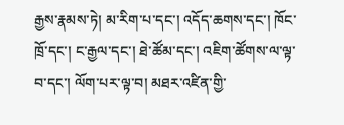རྒྱས་རྣམས་ཏེ། མ་རིག་པ་དང་། འདོད་ཆགས་དང་། ཁོང་ཁྲོ་དང་། ང་རྒྱལ་དང་། ཐེ་ཚོམ་དང་། འཇིག་ཚོགས་ལ་ལྟ་བ་དང་། ལོག་པར་ལྟ་བ། མཐར་འཛིན་གྱི་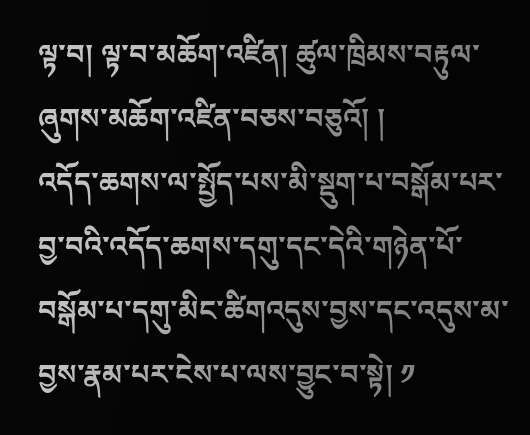ལྟ་བ། ལྟ་བ་མཆོག་འཛིན། ཚུལ་ཁྲིམས་བརྟུལ་ཞུགས་མཆོག་འཛིན་བཅས་བཅུའོ། །
འདོད་ཆགས་ལ་སྤྱོད་པས་མི་སྡུག་པ་བསྒོམ་པར་བྱ་བའི་འདོད་ཆགས་དགུ་དང་དེའི་གཉེན་པོ་བསྒོམ་པ་དགུ་མིང་ཚིགའདུས་བྱས་དང་འདུས་མ་བྱས་རྣམ་པར་ངེས་པ་ལས་བྱུང་བ་སྟེ། ༡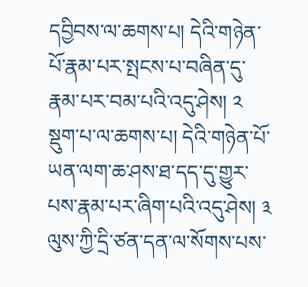དབྱིབས་ལ་ཆགས་པ། དེའི་གཉེན་པོ་རྣམ་པར་སྤངས་པ་བཞིན་དུ་རྣམ་པར་བམ་པའི་འདུ་ཤེས། ༢ སྡུག་པ་ལ་ཆགས་པ། དེའི་གཉེན་པོ་ཡན་ལག་ཆ་ཤས་ཐ་དད་དུ་གྱུར་པས་རྣམ་པར་ཞིག་པའི་འདུ་ཤེས། ༣ ལུས་ཀྱི་དྲི་ཙན་དན་ལ་སོགས་པས་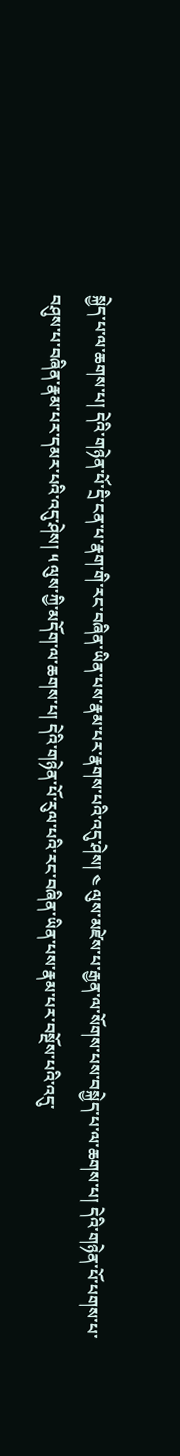སྐྱེད་པ་ལ་ཆགས་པ། དེའི་གཉེན་པོ་དྲི་ངན་པ་རྣག་གི་རང་བཞིན་ཡིན་པས་རྣམ་པར་རྣགས་པའི་འདུ་ཤེས། ༤ ལུས་མཛེས་པ་རྒྱན་ལ་སོགས་པས་བསྐྱེད་པ་ལ་ཆགས་པ། དེའི་གཉེན་པོ་པགས་པ་བཤུས་པ་བཞིན་རྣམ་པར་དམར་པའི་འདུ་ཤེས། ༥ ལུས་ཀྱི་མདོག་ལ་ཆགས་པ། དེའི་གཉེན་པོ་རུལ་པའི་རང་བཞིན་ཡིན་པས་རྣམ་པར་བསྔོས་པའི་འདུ་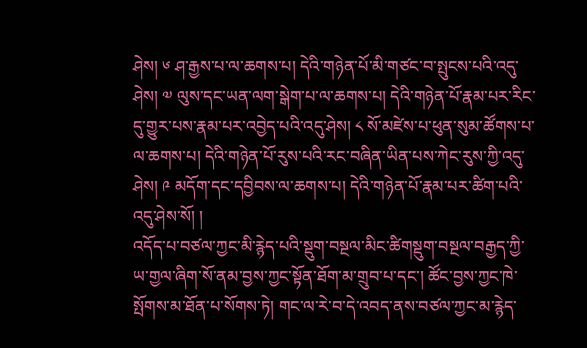ཤེས། ༦ ཤ་རྒྱས་པ་ལ་ཆགས་པ། དེའི་གཉེན་པོ་མི་གཙང་བ་སྤུངས་པའི་འདུ་ཤེས། ༧ ལུས་དང་ཡན་ལག་སྒེག་པ་ལ་ཆགས་པ། དེའི་གཉེན་པོ་རྣམ་པར་རིང་དུ་གྱུར་པས་རྣམ་པར་འབྱེད་པའི་འདུ་ཤེས། ༨ སོ་མཛེས་པ་ཕུན་སུམ་ཚོགས་པ་ལ་ཆགས་པ། དེའི་གཉེན་པོ་རུས་པའི་རང་བཞིན་ཡིན་པས་ཀེང་རུས་ཀྱི་འདུ་ཤེས། ༩ མདོག་དང་དབྱིབས་ལ་ཆགས་པ། དེའི་གཉེན་པོ་རྣམ་པར་ཚིག་པའི་འདུ་ཤེས་སོ། །
འདོད་པ་བཙལ་ཀྱང་མི་རྙེད་པའི་སྡུག་བསྔལ་མིང་ཚིགསྡུག་བསྔལ་བརྒྱད་ཀྱི་ཡ་གྱལ་ཞིག་སོ་ནམ་བྱས་ཀྱང་སྟོན་ཐོག་མ་གྲུབ་པ་དང་། ཚོང་བྱས་ཀྱང་ཁེ་སྤོགས་མ་ཐོན་པ་སོགས་ཏེ། གང་ལ་རེ་བ་དེ་འབད་ནས་བཙལ་ཀྱང་མ་རྙེད་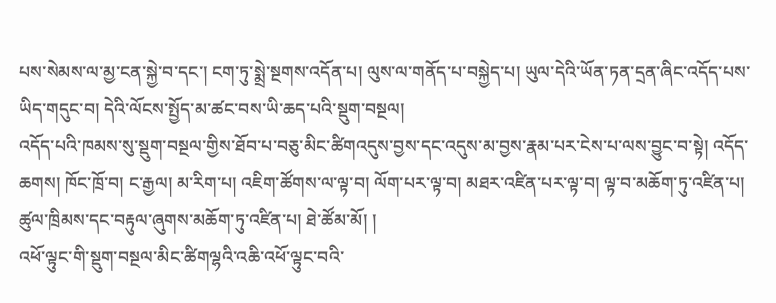པས་སེམས་ལ་མྱ་ངན་སྐྱེ་བ་དང་། ངག་ཏུ་སྨྲེ་སྔགས་འདོན་པ། ལུས་ལ་གནོད་པ་བསྐྱེད་པ། ཡུལ་དེའི་ཡོན་ཏན་དྲན་ཞིང་འདོད་པས་ཡིད་གདུང་བ། དེའི་ལོངས་སྤྱོད་མ་ཚང་བས་ཡི་ཆད་པའི་སྡུག་བསྔལ།
འདོད་པའི་ཁམས་སུ་སྡུག་བསྔལ་གྱིས་ཐོབ་པ་བཅུ་མིང་ཚིགའདུས་བྱས་དང་འདུས་མ་བྱས་རྣམ་པར་ངེས་པ་ལས་བྱུང་བ་སྟེ། འདོད་ཆགས། ཁོང་ཁྲོ་བ། ང་རྒྱལ། མ་རིག་པ། འཇིག་ཚོགས་ལ་ལྟ་བ། ལོག་པར་ལྟ་བ། མཐར་འཛིན་པར་ལྟ་བ། ལྟ་བ་མཆོག་ཏུ་འཛིན་པ། ཚུལ་ཁྲིམས་དང་བརྟུལ་ཞུགས་མཆོག་ཏུ་འཛིན་པ། ཐེ་ཚོམ་མོ། །
འཕོ་ལྟུང་གི་སྡུག་བསྔལ་མིང་ཚིགལྷའི་འཆི་འཕོ་ལྟུང་བའི་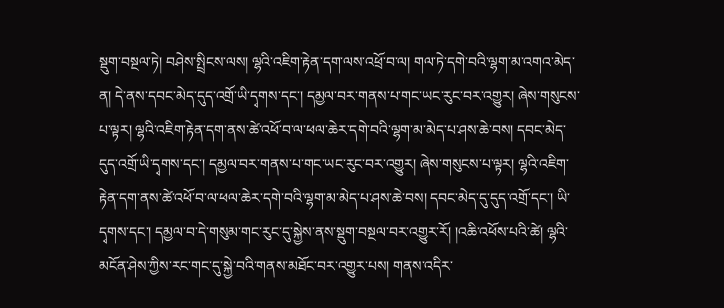སྡུག་བསྔལ་ཏེ། བཤེས་སྤྲིངས་ལས། ལྷའི་འཇིག་རྟེན་དག་ལས་འཕྲོ་བ་ལ། གལ་ཏེ་དགེ་བའི་ལྷག་མ་འགའ་མེད་ན། དེ་ནས་དབང་མེད་དུད་འགྲོ་ཡི་དྭགས་དང་། དམྱལ་བར་གནས་པ་གང་ཡང་རུང་བར་འགྱུར། ཞེས་གསུངས་པ་ལྟར། ལྷའི་འཇིག་རྟེན་དག་ནས་ཚེ་འཕོ་བ་ལ་ཕལ་ཆེར་དགེ་བའི་ལྷག་མ་མེད་པ་ཤས་ཆེ་བས། དབང་མེད་དུད་འགྲོ་ཡི་དྭགས་དང་། དམྱལ་བར་གནས་པ་གང་ཡང་རུང་བར་འགྱུར། ཞེས་གསུངས་པ་ལྟར། ལྷའི་འཇིག་རྟེན་དག་ནས་ཚེ་འཕོ་བ་ལ་ཕལ་ཆེར་དགེ་བའི་ལྷག་མ་མེད་པ་ཤས་ཆེ་བས། དབང་མེད་དུ་དུད་འགྲོ་དང་། ཡི་དྭགས་དང་། དམྱལ་བ་དེ་གསུམ་གང་རུང་དུ་སྐྱེས་ནས་སྡུག་བསྔལ་བར་འགྱུར་རོ། །འཆི་འཕོས་པའི་ཚེ། ལྷའི་མངོན་ཤེས་ཀྱིས་རང་གང་དུ་སྐྱེ་བའི་གནས་མཐོང་བར་འགྱུར་པས། གནས་འདིར་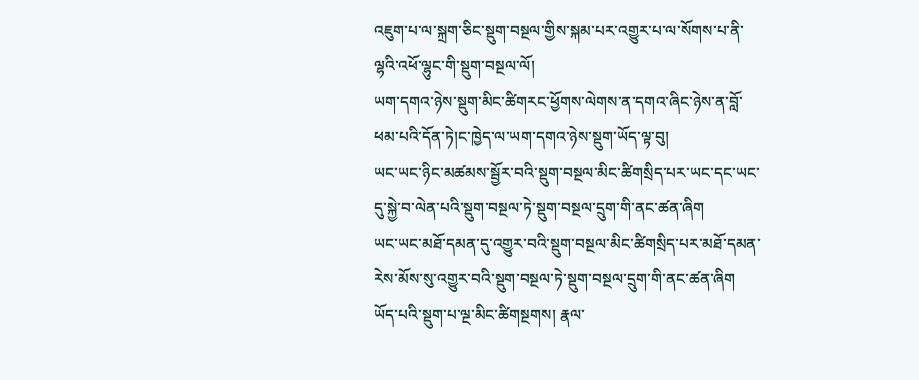འཇུག་པ་ལ་སྐྲག་ཅིང་སྡུག་བསྔལ་གྱིས་སྐམ་པར་འགྱུར་པ་ལ་སོགས་པ་ནི་ལྷའི་འཕོ་ལྷུང་གི་སྡུག་བསྔལ་ལོ།
ཡག་དགའ་ཉེས་སྡུག་མིང་ཚིགརང་ཕྱོགས་ལེགས་ན་དགའ་ཞིང་ཉེས་ན་བློ་ཕམ་པའི་དོན་ཏེ།ང་ཁྱེད་ལ་ཡག་དགའ་ཉེས་སྡུག་ཡོད་ལྟ་བུ།
ཡང་ཡང་ཉིང་མཚམས་སྦྱོར་བའི་སྡུག་བསྔལ་མིང་ཚིགསྲིད་པར་ཡང་དང་ཡང་དུ་སྐྱེ་བ་ལེན་པའི་སྡུག་བསྔལ་ཏེ་སྡུག་བསྔལ་དྲུག་གི་ནང་ཚན་ཞིག
ཡང་ཡང་མཐོ་དམན་དུ་འགྱུར་བའི་སྡུག་བསྔལ་མིང་ཚིགསྲིད་པར་མཐོ་དམན་རེས་མོས་སུ་འགྱུར་བའི་སྡུག་བསྔལ་ཏེ་སྡུག་བསྔལ་དྲུག་གི་ནང་ཚན་ཞིག
ཡོད་པའི་སྡུག་པ་ལྔ་མིང་ཚིགསྔགས། རྣལ་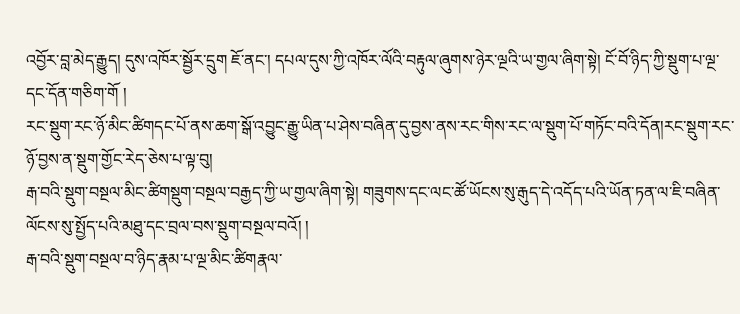འབྱོར་བླ་མེད་རྒྱུད། དུས་འཁོར་སྦྱོར་དྲུག ཇོ་ནང་། དཔལ་དུས་ཀྱི་འཁོར་ལོའི་བརྟུལ་ཞུགས་ཉེར་ལྔའི་ཡ་གྱལ་ཞིག་སྟེ། ངོ་བོ་ཉིད་ཀྱི་སྡུག་པ་ལྔ་དང་དོན་གཅིག་གོ །
རང་སྡུག་རང་ཉོ་མིང་ཚིགདང་པོ་ནས་ཆག་སྒོ་འབྱུང་རྒྱུ་ཡིན་པ་ཤེས་བཞིན་དུ་བྱས་ནས་རང་གིས་རང་ལ་སྡུག་པོ་གཏོང་བའི་དོན།རང་སྡུག་རང་ཉོ་བྱས་ན་སྡུག་གྱོང་རེད་ཅེས་པ་ལྟ་བུ།
རྒ་བའི་སྡུག་བསྔལ་མིང་ཚིགསྡུག་བསྔལ་བརྒྱད་ཀྱི་ཡ་གྱལ་ཞིག་སྟེ། གཟུགས་དང་ལང་ཚོ་ཡོངས་སུ་རྒུད་དེ་འདོད་པའི་ཡོན་ཏན་ལ་ཇི་བཞིན་ལོངས་སུ་སྤྱོད་པའི་མཐུ་དང་བྲལ་བས་སྡུག་བསྔལ་བའོ། །
རྒ་བའི་སྡུག་བསྔལ་བ་ཉིད་རྣམ་པ་ལྔ་མིང་ཚིགརྣལ་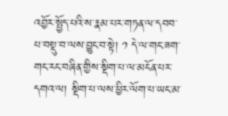འབྱོར་སྤྱོད་པའི་ས་རྣམ་པར་གཏན་ལ་དབབ་པ་བསྡུ་བ་ལས་བྱུང་བ་སྟེ། ༡ དེ་ལ་གང་ཟག་གང་རང་བཞིན་གྱིས་སྡིག་པ་ལ་མངོན་པར་དགའ་ལ། སྡིག་པ་ལས་ཕྱིར་ལོག་པ་ཡང་མ་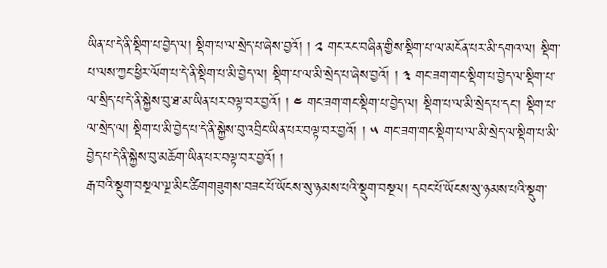ཡིན་པ་དེ་ནི་སྡིག་པ་བྱེད་ལ། སྡིག་པ་ལ་སྲེད་པ་ཞེས་བྱའོ། ། ༢ གང་རང་བཞིན་གྱིས་སྡིག་པ་ལ་མངོན་པར་མི་དགའ་ལ། སྡིག་པ་ལས་ཀྱང་ཕྱིར་ལོག་པ་དེ་ནི་སྡིག་པ་མི་བྱེད་ལ། སྡིག་པ་ལ་མི་སྲེད་པ་ཞེས་བྱའོ། ། ༣ གང་ཟག་གང་སྡིག་པ་བྱེད་ལ་སྡིག་པ་ལ་སྲིད་པ་དེ་ནི་སྐྱེས་བུ་ཐ་མ་ཡིན་པར་བལྟ་བར་བྱའོ། ། ༤ གང་ཟག་གང་སྡིག་པ་བྱེད་ལ། སྡིག་པ་ལ་མི་སྲེད་པ་དང་། སྡིག་པ་ལ་སྲེད་ལ། སྡིག་པ་མི་བྱེད་པ་དེ་ནི་སྐྱེས་བུ་འབྲིང་ཡིན་པར་བལྟ་བར་བྱའོ། ། ༥ གང་ཟག་གང་སྡིག་པ་ལ་མི་སྲེད་ལ་སྡིག་པ་མི་བྱེད་པ་དེ་ནི་སྐྱེས་བུ་མཆོག་ཡིན་པར་བལྟ་བར་བྱའོ། །
རྒ་བའི་སྡུག་བསྔལ་ལྔ་མིང་ཚིགགཟུགས་བཟང་པོ་ཡོངས་སུ་ཉམས་པའི་སྡུག་བསྔལ། དབང་པོ་ཡོངས་སུ་ཉམས་པའི་སྡུག་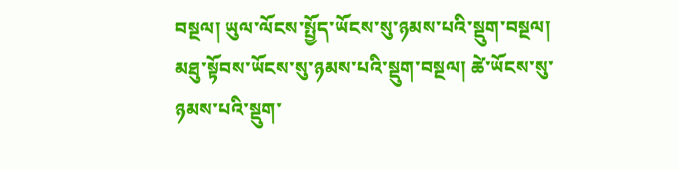བསྔལ། ཡུལ་ལོངས་སྤྱོད་ཡོངས་སུ་ཉམས་པའི་སྡུག་བསྔལ། མཐུ་སྟོབས་ཡོངས་སུ་ཉམས་པའི་སྡུག་བསྔལ། ཚེ་ཡོངས་སུ་ཉམས་པའི་སྡུག་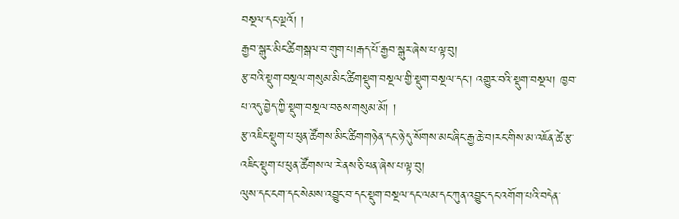བསྔལ་དང་ལྔའོ། །
རྒྱབ་སྒུར་མིང་ཚིགསྒལ་བ་གུག་པ།རྒད་པོ་རྒྱབ་སྒུར་ཞེས་པ་ལྟ་བུ།
རྩ་བའི་སྡུག་བསྔལ་གསུམ་མིང་ཚིགསྡུག་བསྔལ་གྱི་སྡུག་བསྔལ་དང་། འགྱུར་བའི་སྡུག་བསྔལ། ཁྱབ་པ་འདུ་བྱེད་ཀྱི་སྡུག་བསྔལ་བཅས་གསུམ་མོ། །
རྩ་འཇིང་སྡུག་པ་ཕུན་ཚོགས་མིང་ཚིགགཉེན་དང་ཉེ་དུ་སོགས་མང་ཞིང་རྒྱ་ཆེ་བ།རང་གིས་མ་འཇོན་ཚེ་རྩ་འཇིང་སྡུག་པ་ཕུན་ཚོགས་ལ་རེ་ནས་ཅི་ཕན་ཞེས་པ་ལྟ་བུ།
ལུས་དང་ངག་དང་སེམས་འབྱུང་བ་དང་སྡུག་བསྔལ་དང་ལམ་དང་ཀུན་འབྱུང་དང་འགོག་པའི་བདེན་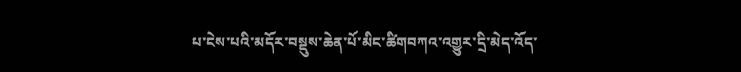པ་ངེས་པའི་མདོར་བསྡུས་ཆེན་པོ་མིང་ཚིགབཀའ་འགྱུར་དྲི་མེད་འོད་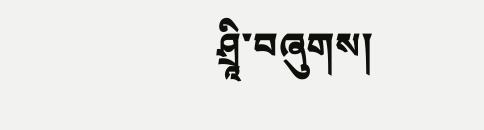ཤྲཱི་བཞུགས།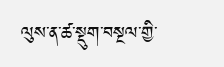ལུས་ན་ཚ་སྡུག་བསྔལ་གྱི་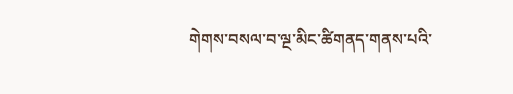གེགས་བསལ་བ་ལྔ་མིང་ཚིགནད་གནས་པའི་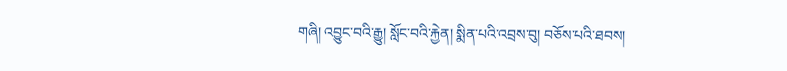གཞི། འབྱུང་བའི་རྒྱུ། སློང་བའི་རྐྱེན། སྨིན་པའི་འབྲས་བུ། བཅོས་པའི་ཐབས།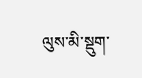ལུས་མི་སྡུག་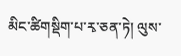མིང་ཚིགསྡིག་པ་རྭ་ཅན་ཏེ། ལུས་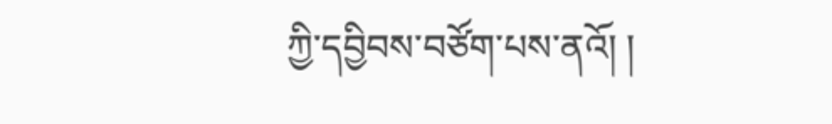ཀྱི་དབྱིབས་བཙོག་པས་ནའོ། །